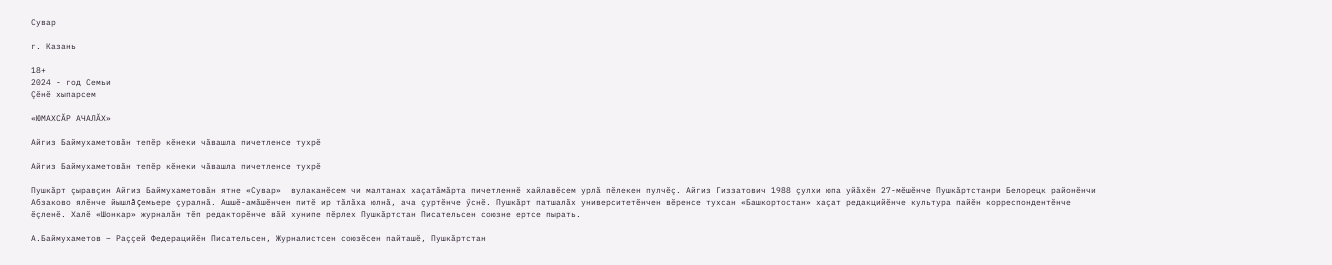Сувар

г. Казань

18+
2024 - год Семьи
Çӗнӗ хыпарсем

«ЮМАХСĂР АЧАЛĂХ»

Айгиз Баймухаметовăн тепӗр кӗнеки чăвашла пичетленсе тухрӗ

Айгиз Баймухаметовăн тепӗр кӗнеки чăвашла пичетленсе тухрӗ

Пушкăрт çыравçин Айгиз Баймухаметовăн ятне «Сувар»  вулаканӗсем чи малтанах хаçатăмăрта пичетленнӗ хайлавӗсем урлă пӗлекен пулчӗç. Айгиз Гиззатович 1988 çулхи юпа уйăхӗн 27-мӗшӗнче Пушкăртстанри Белорецк районӗнчи Абзаково ялӗнче йышлă çемьере çуралнă. Ашшӗ-амăшӗнчен питӗ ир тăлăха юлнă, ача çуртӗнче ӳснӗ. Пушкăрт патшалăх университетӗнчен вӗренсе тухсан «Башкортостан» хаçат редакцийӗнче культура пайӗн корреспондентӗнче ӗçленӗ. Халӗ «Шонкар» журналăн тӗп редакторӗнче вăй хунипе пӗрлех Пушкăртстан Писательсен союзне ертсе пырать.

А.Баймухаметов – Раççей Федерацийӗн Писательсен, Журналистсен союзӗсен пайташӗ, Пушкăртстан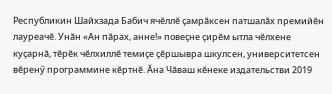Республикин Шайхзада Бабич ячӗллӗ çамрăксен патшалăх премийӗн лауреачӗ. Унăн «Ан пăрах, анне!» повеçне çирӗм ытла чӗлхене куçарнă, тӗрӗк чӗлхиллӗ темиçе çӗршывра шкулсен, университетсен вӗренӳ программине кӗртнӗ. Ăна Чăваш кӗнеке издательстви 2019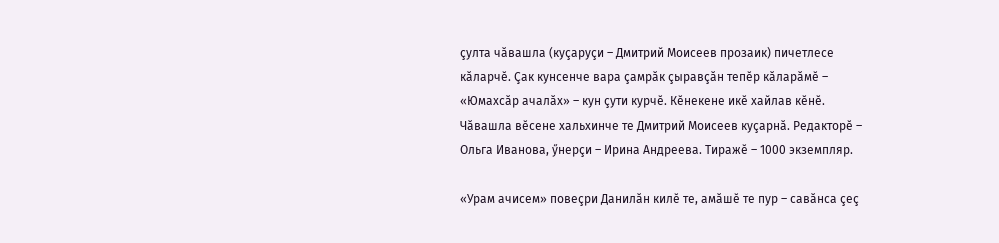çулта чăвашла (куçаруçи – Дмитрий Моисеев прозаик) пичетлесе кăларчӗ. Çак кунсенче вара çамрăк çыравçăн тепӗр кăларăмӗ – «Юмахсăр ачалăх» – кун çути курчӗ. Кӗнекене икӗ хайлав кӗнӗ. Чăвашла вӗсене хальхинче те Дмитрий Моисеев куçарнă. Редакторӗ – Ольга Иванова, ӳнерçи – Ирина Андреева. Тиражӗ – 1000 экземпляр.

«Урам ачисем» повеçри Данилăн килӗ те, амăшӗ те пур – савăнса çеç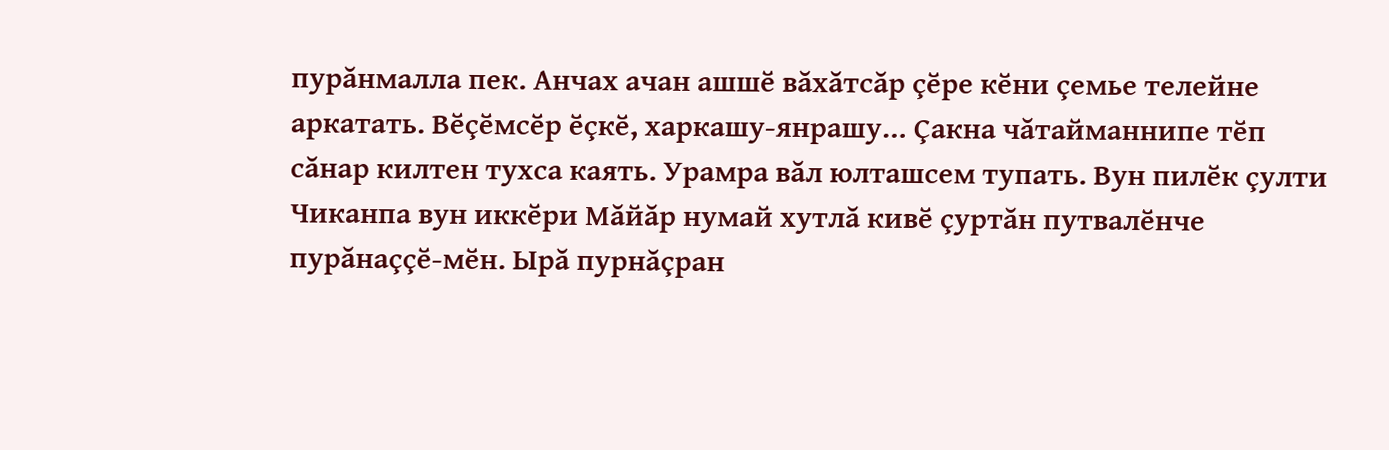пурăнмалла пек. Анчах ачан ашшӗ вăхăтсăр çӗре кӗни çемье телейне аркатать. Вӗçӗмсӗр ӗçкӗ, харкашу-янрашу… Çакна чăтайманнипе тӗп сăнар килтен тухса каять. Урамра вăл юлташсем тупать. Вун пилӗк çулти Чиканпа вун иккӗри Мăйăр нумай хутлă кивӗ çуртăн путвалӗнче пурăнаççӗ-мӗн. Ырă пурнăçран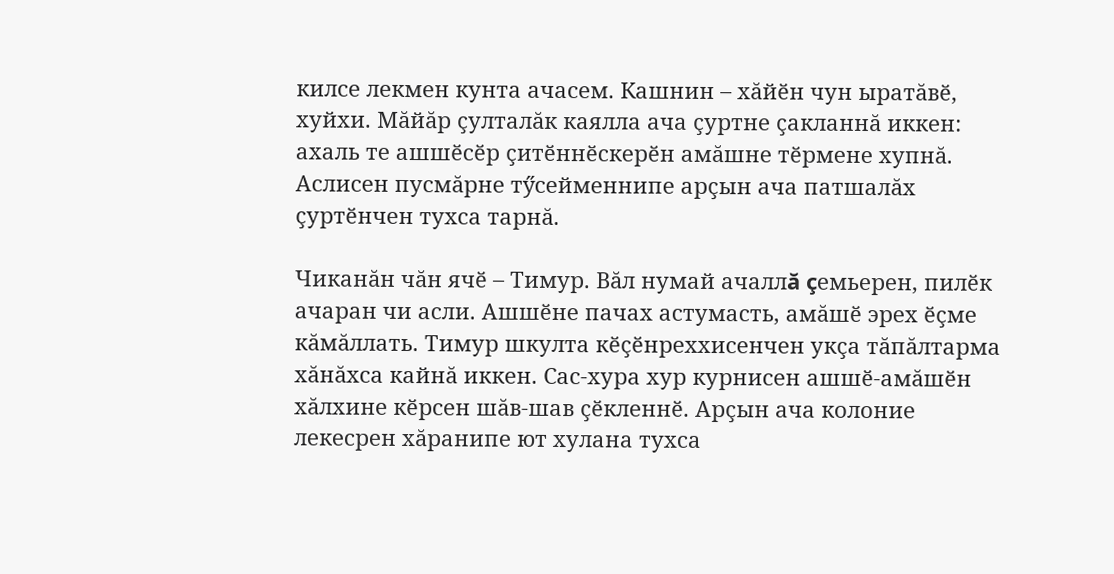килсе лекмен кунта ачасем. Кашнин – хăйӗн чун ыратăвӗ, хуйхи. Мăйăр çулталăк каялла ача çуртне çакланнă иккен: ахаль те ашшӗсӗр çитӗннӗскерӗн амăшне тӗрмене хупнă. Аслисен пусмăрне тӳсейменнипе арçын ача патшалăх çуртӗнчен тухса тарнă.

Чиканăн чăн ячӗ – Тимур. Вăл нумай ачаллă çемьерен, пилӗк ачаран чи асли. Ашшӗне пачах астумасть, амăшӗ эрех ӗçме кăмăллать. Тимур шкулта кӗçӗнреххисенчен укçа тăпăлтарма хăнăхса кайнă иккен. Сас-хура хур курнисен ашшӗ-амăшӗн хăлхине кӗрсен шăв-шав çӗкленнӗ. Арçын ача колоние лекесрен хăранипе ют хулана тухса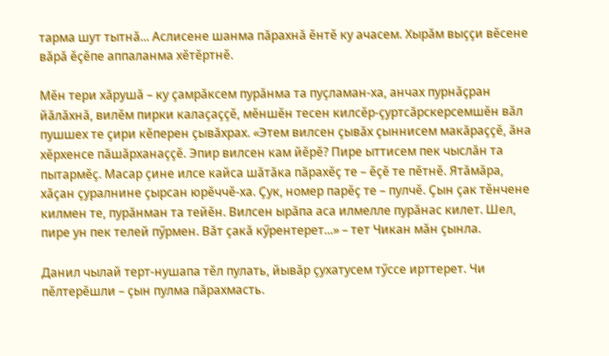тарма шут тытнă... Аслисене шанма пăрахнă ӗнтӗ ку ачасем. Хырăм выççи вӗсене вăрă ӗçӗпе аппаланма хӗтӗртнӗ.

Мӗн тери хăрушă – ку çамрăксем пурăнма та пуçламан-ха, анчах пурнăçран йăлăхнă, вилӗм пирки калаçаççӗ, мӗншӗн тесен килсӗр-çуртсăрскерсемшӗн вăл пушшех те çири кӗперен çывăхрах. «Этем вилсен çывăх çыннисем макăраççӗ, ăна хӗрхенсе пăшăрханаççӗ. Эпир вилсен кам йӗрӗ? Пире ыттисем пек чыслăн та пытармӗç. Масар çине илсе кайса шăтăка пăрахӗç те – ӗçӗ те пӗтнӗ. Ятăмăра, хăçан çуралнине çырсан юрӗччӗ-ха. Çук, номер парӗç те – пулчӗ. Çын çак тӗнчене килмен те, пурăнман та тейӗн. Вилсен ырăпа аса илмелле пурăнас килет. Шел, пире ун пек телей пӳрмен. Вăт çакă кӳрентерет...» – тет Чикан мăн çынла.

Данил чылай терт-нушапа тӗл пулать, йывăр çухатусем тӳссе ирттерет. Чи пӗлтерӗшли – çын пулма пăрахмасть.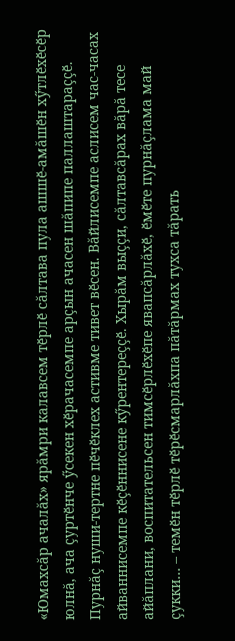«Юмахсăр ачалăх» ярăмри калавсем тӗрлӗ сăлтава пула ашшӗ-амăшӗн хӳтлӗхӗсӗр юлнă, ача çуртӗнче ӳсекен хӗрачасемпе арçын ачасен шăпипе паллаштараççӗ. Пурнăç нуши-тертне пӗчӗклех астивме тивет вӗсен. Вăйлисемпе аслисем час-часах айваннисемпе кӗçӗннисене кӳрентереççӗ. Хырăм выççи, сăлтавсăрах вăрă тесе айăплани, воспитательсен тимсӗрлӗхӗпе явапсăрлăхӗ, ӗмӗте пурнăçлама май çукки… – темӗн тӗрлӗ тӗрӗсмарлăхпа пăтăрмах тухса тăрать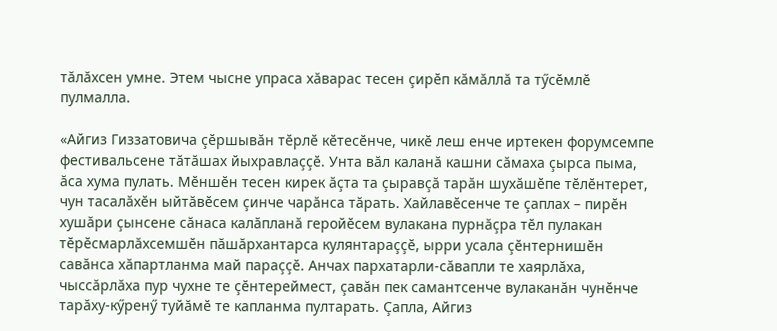тăлăхсен умне. Этем чысне упраса хăварас тесен çирӗп кăмăллă та тӳсӗмлӗ пулмалла.

«Айгиз Гиззатовича çӗршывăн тӗрлӗ кӗтесӗнче, чикӗ леш енче иртекен форумсемпе фестивальсене тăтăшах йыхравлаççӗ. Унта вăл каланă кашни сăмаха çырса пыма, ăса хума пулать. Мӗншӗн тесен кирек ăçта та çыравçă тарăн шухăшӗпе тӗлӗнтерет, чун тасалăхӗн ыйтăвӗсем çинче чарăнса тăрать. Хайлавӗсенче те çаплах – пирӗн хушăри çынсене сăнаса калăпланă геройӗсем вулакана пурнăçра тӗл пулакан тӗрӗсмарлăхсемшӗн пăшăрхантарса кулянтараççӗ, ырри усала çӗнтернишӗн савăнса хăпартланма май параççӗ. Анчах пархатарли-сăвапли те хаярлăха, чыссăрлăха пур чухне те çӗнтереймест, çавăн пек самантсенче вулаканăн чунӗнче тарăху-кӳренӳ туйăмӗ те капланма пултарать. Çапла, Айгиз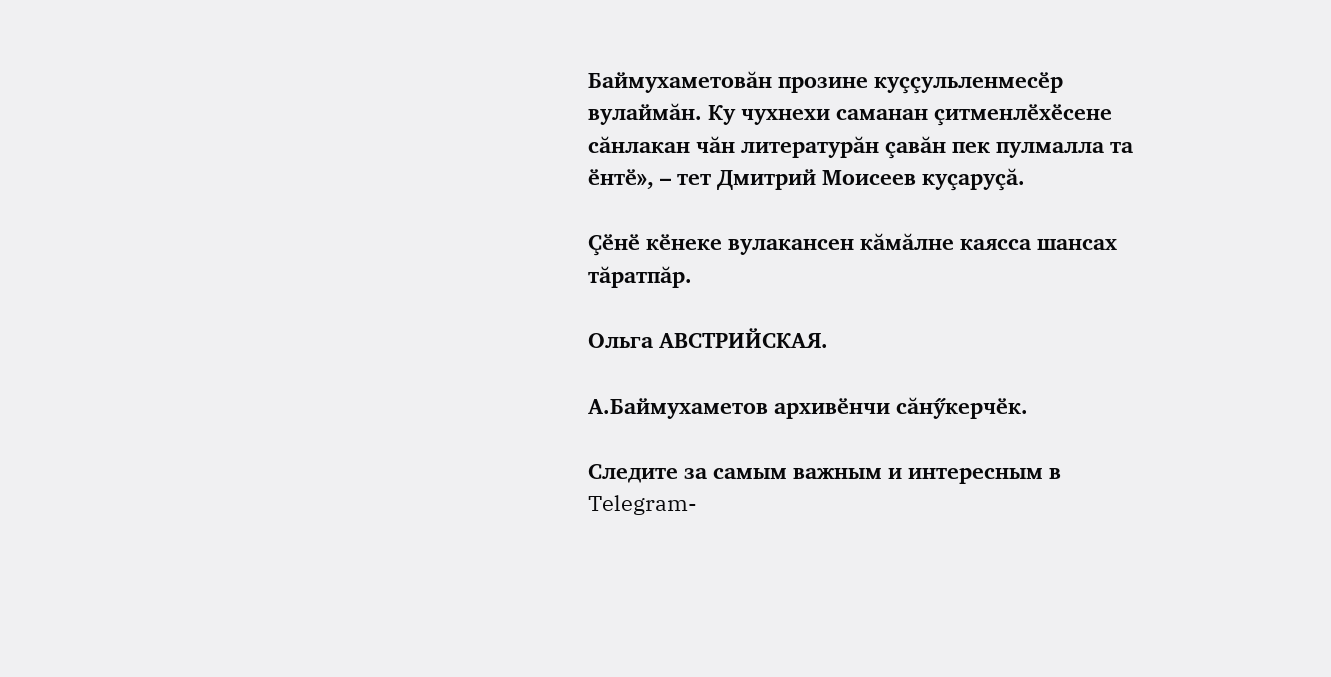Баймухаметовăн прозине куççульленмесӗр вулаймăн. Ку чухнехи саманан çитменлӗхӗсене сăнлакан чăн литературăн çавăн пек пулмалла та ӗнтӗ», – тет Дмитрий Моисеев куçаруçă.

Çӗнӗ кӗнеке вулакансен кăмăлне каясса шансах тăратпăр.

Ольга АВСТРИЙСКАЯ.

А.Баймухаметов архивӗнчи сăнӳкерчӗк.

Следите за самым важным и интересным в Telegram-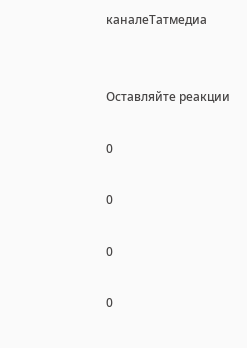каналеТатмедиа


Оставляйте реакции

0

0

0

0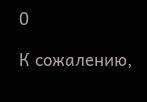0

К сожалению,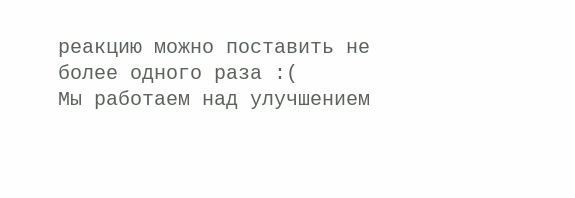реакцию можно поставить не более одного раза :(
Мы работаем над улучшением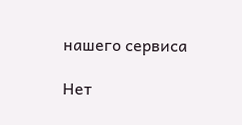нашего сервиса

Нет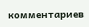комментариев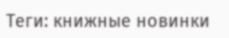Теги: книжные новинки